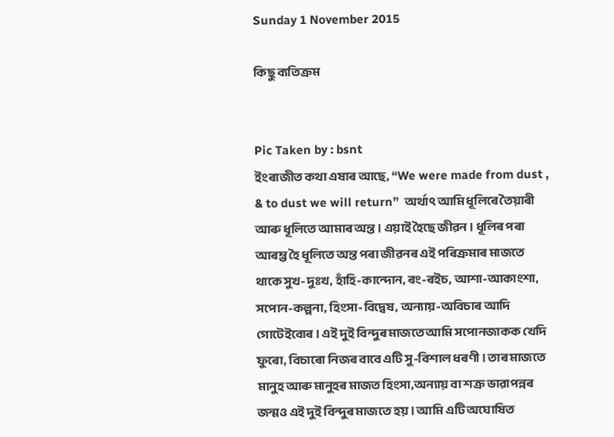Sunday 1 November 2015

কিছু ব্যতিক্রম


Pic Taken by : bsnt
ইংৰাজীত কথা এষাৰ আছে, “We were made from dust , & to dust we will return”  অর্থাৎ আমি ধূলিৰে তৈয়াৰী আৰু ধূলিতে আমাৰ অন্ত । এয়াই হৈছে জীৱন । ধূলিৰ পৰা আৰম্ভ হৈ ধূলিতে অন্ত পৰা জীৱনৰ এই পৰিক্রমাৰ মাজতে থাকে সুখ-দুঃখ, হাঁহি-কান্দোন, ৰং-ৰইচ, আশা-আকাংশা, সপোন-কল্পনা, হিংসা-বিদ্বেষ, অন্যায়-অবিচাৰ আদি গোটেইবোৰ । এই দুই বিন্দুৰ মাজতে আমি সপোনজাকক খেদি ফুৰো, বিচাৰো নিজৰ বাবে এটি সু-বিশাল ধৰণী । তাৰ মাজতে মানুহ আৰু মানুহৰ মাজত হিংসা,অন্যায় বা শক্র ভাৱাপন্নৰ জন্মও এই দুই বিন্দুৰ মাজতে হয় । আমি এটি অঘোষিত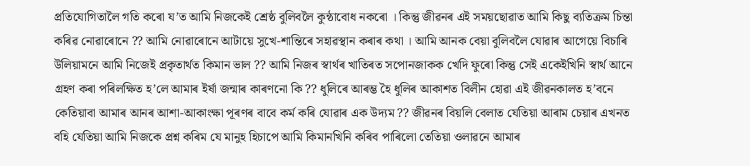প্রতিযোগিতালৈ গতি কৰো য’ত আমি নিজকেই শ্রেষ্ঠ বুলিবলৈ কুন্ঠাবোধ নকৰো । কিন্তু জীৱনৰ এই সময়ছোৱাত আমি কিছু ব্যতিক্রম চিন্তা কৰিৱ নোৱাৰোনে ?? আমি নোৱাৰোনে আটায়ে সুখে-শান্তিৰে সহাৱস্থান কৰাৰ কথা । আমি আনক বেয়া বুলিবলৈ যোৱাৰ আগেয়ে বিচাৰি উলিয়ামনে আমি নিজেই প্রকৃতার্থত কিমান ভাল ?? আমি নিজৰ স্বার্থৰ খাতিৰত সপোনজাকক খেদি ফুৰো কিন্তু সেই একেইখিনি স্বার্থ আনে গ্রহণ কৰা পৰিলক্ষিত হ’লে আমাৰ ইর্ষা জন্মাৰ কাৰণনো কি ?? ধুলিৰে আৰম্ভ হৈ ধুলিৰ আকাশত বিলীন হোৱা এই জীৱনকালত হ’বনে কেতিয়াবা আমাৰ আনৰ আশা-আকাংক্ষা পূৰণৰ বাবে কর্ম কৰি যোৱাৰ এক উদ্যম ?? জীৱনৰ বিয়লি বেলাত যেতিয়া আৰাম চেয়াৰ এখনত বহি যেতিয়া আমি নিজকে প্রশ্ন কৰিম যে মানুহ হিচাপে আমি কিমানখিনি কৰিব পাৰিলো তেতিয়া ওলাৱনে আমাৰ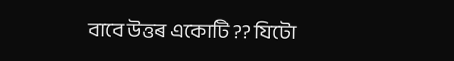বাবে উত্তৰ একোটি ?? যিটো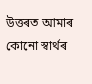উত্তৰত আমাৰ কোনো স্বার্থৰ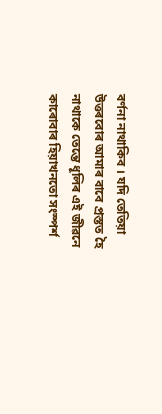বর্ণনা নাথাকিব । যদি তেতিয়া উত্তৰবোৰ আমাৰ বাবে প্রস্তত হৈ নাথাকে তেন্তে ধূলিৰ এই জীৱনে কাৰোবাৰ হিয়াখনতো সংস্পর্শ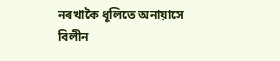নৰখাকৈ ধূলিতে অনায়াসে বিলীন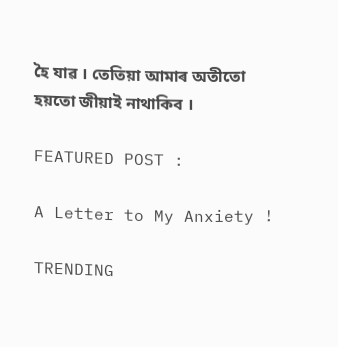হৈ যাৱ । তেতিয়া আমাৰ অতীতো হয়তো জীয়াই নাথাকিব ।

FEATURED POST :

A Letter to My Anxiety !

TRENDING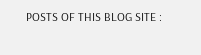POSTS OF THIS BLOG SITE :